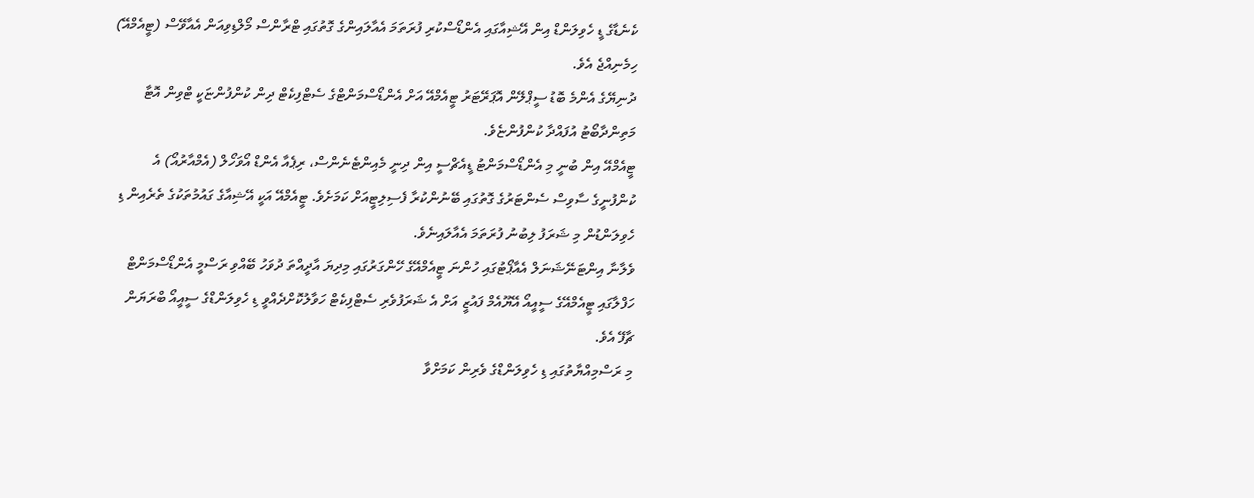ކެނެޑާގެ ޑީ ހެވިލަންޑް އިން އޭޝިއާގައި އެންޑޯސްކުރި ފުރަތަމަ އެއާލައިންގެ ގޮތުގައި ޓްރާންސް މޯލްޑިވިއަން އެއާވޭސް (ޓީއެމްއޭ) ހިމެނިއްޖެ އެވެ.
ދުނިޔޭގެ އެންމެ ބޮޑު ސީޕްލޭން އޮޕަރޭޓަރު ޓީއެމްއޭ އަށް އެންޑޯސްމަންޓްގެ ސެޓްފިކެޓް ދިން ކުންފުންޏަކީ ޓްވިން އޮޓާ މަތިންދާބޯޓު އުފައްދާ ކުންފުންޏެވެ.
ޓީއެމްއޭ އިން ބުނީ މި އެންޑޯސްމަންޓު ޑީއެޗްސީ އިން ދިނީ މެއިންޓެނެންސް، ރިޕެއާ އެންޑް އޯވަހޯލް (އެމްއާރުއޯ) އެ ކުންފުނީގެ ސާވިސް ސެންޓަރުގެ ގޮތުގައި ބޭނުންކުރާ ފެސިލިޓީއަށް ކަމަށެވެ. ޓީއެމްއޭ އަކީ އޭޝިއާގެ ގައުމުތަކުގެ ތެރެއިން ޑި ހެވިލަންޑުން މި ޝަރަފު ލިބުނު ފުރަތަމަ އެއާލައިނެވެ.
ވެލާނާ އިންޓަނޭޝަނަލް އެއާޕޯޓުގައި ހުންނަ ޓީއެމްއޭގެ ހޭންގަރުގައި މިދިޔަ އާދީއްތަ ދުވަހު ބޭއްވި ރަސްމީ އެންޑޯސްމަންޓް ހަފްލާގައި ޓީއެމްއޭގެ ސީއީއޯ އޭޔޫއެމް ފައުޒީ އަށް އެ ޝަރަފުވެރި ސެޓްފިކެޓް ހަވާލުކޮށްދެއްވީ ޑި ހެވިލަންޑްގެ ސީއީއޯ ބްރަޔަން ޗާފޭ އެވެ.
މި ރަސްމިއްޔާތުގައި ޑި ހެވިލަންޑްގެ ވެރިން ކަމަށްވާ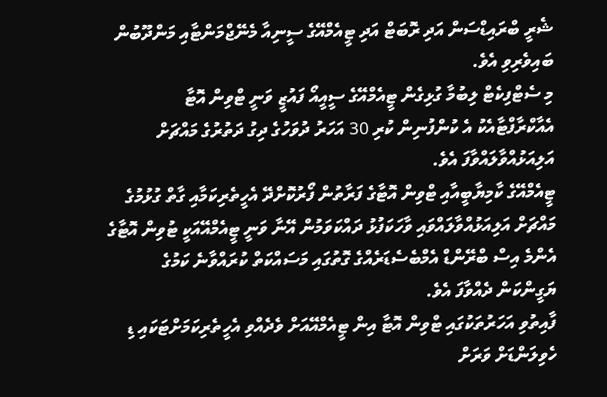ޝެރީ ބްރައިޑްސަން އަދި ރޮބަޓް އަދި ޓީއެމްއޭގެ ސީނިއާ މެނޭޖްމަންޓާއި މަންދޫބުން ބައިވެރިވި އެވެ.
މި ސެޓްފިކެޓް ލިބުމާ ގުޅިގެން ޓީއެމްއޭގެ ސީއީއޯ ފައުޒީ ވަނީ ޓްވިން އޮޓާ އެއާކްރާފްޓާއެކު އެ ކުންފުނިން ކުރި 30 އަހަރު ދުވަހުގެ ދިގު ދަތުރުގެ މައްޗަށް އަލިއަޅުއްވާލައްވާފަ އެވެ.
ޓީއެމްއޭގެ ކާމިޔާބީއާއި ޓްވިން އޮޓާގެ ފަރާތުން ފޯރުކޮށްދޭ އެހީތެރިކަމާއި ގާތް ގުޅުމުގެ މައްޗަށް އަލިއަޅުއްވާލައްވައި ވާހަކަފުޅު ދައްކަވަމުން އޭނާ ވަނީ ޓީއެމްއޭއަކީ ޓުވިން އޮޓާގެ އެންމެ އިސް ބްރޭންޑް އެމްބެސެޑަރެއްގެ ގޮތުގައި މަސައްކަތް ކުރައްވާނެ ކަމުގެ ޔަގީންކަން ދެއްވާފަ އެވެ.
ފާއިތުވި އަހަރުތަކުގައި ޓްވިން އޮޓާ އިން ޓީއެމްއޭއަށް ވެދެއްވި އެހީތެރިކަމަށްޓަކައި ޑި ހެވިލަންޑަށް ވަރަށް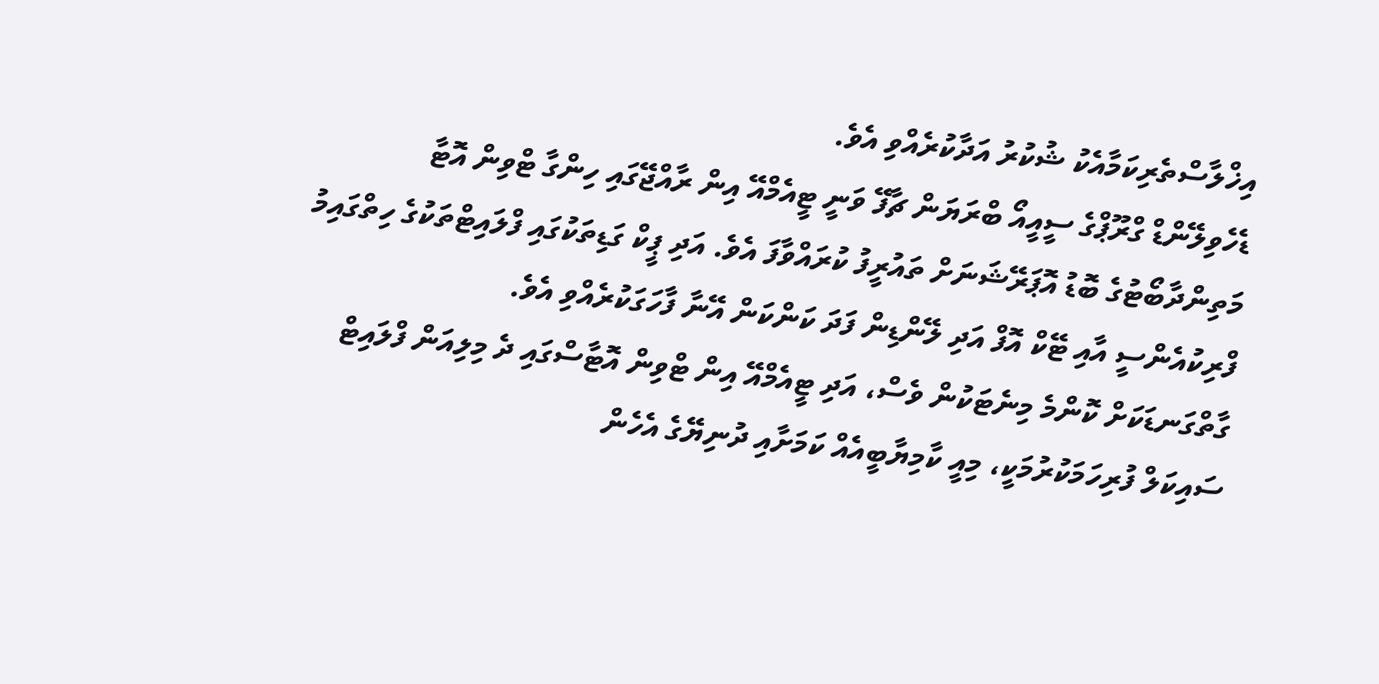އިޚްލާސްތެރިކަމާއެކު ޝުކުރު އަދާކުރެއްވި އެވެ.
ޑެހެވިލޭންޑް ގްރޫޕްގެ ސީއީއޯ ބްރަޔަން ޗާފޭ ވަނީ ޓީއެމްއޭ އިން ރާއްޖޭގައި ހިންގާ ޓްވިން އޮޓާ މަތިންދާބޯޓުގެ ބޮޑު އޮޕަރޭޝަނަށް ތައުރީފު ކުރައްވާފަ އެވެ. އަދި ޕީކް ގަޑިތަކުގައި ފްލައިޓްތަކުގެ ހިތްގައިމު ފްރިކުއެންސީ އާއި ޓޭކް އޮފް އަދި ލޭންޑިން ފަދަ ކަންކަން އޭނާ ފާހަގަކުރެއްވި އެވެ.
ގާތްގަނޑަކަށް ކޮންމެ މިނެޓަކުން ވެސް، އަދި ޓީއެމްއޭ އިން ޓްވިން އޮޓާސްގައި ދެ މިލިއަން ފްލައިޓް ސައިކަލް ފުރިހަމަކުރުމަކީ، މިއީ ކާމިޔާބީއެއް ކަމަށާއި ދުނިޔޭގެ އެހެން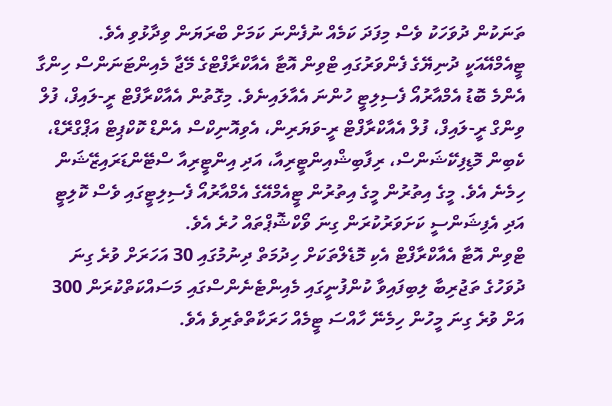ތަނަކުން ދުވަހަކު ވެސް މިފަދަ ކަމެއް ނުފެންނަ ކަމަށް ބްރަޔަން ވިދާޅުވި އެވެ.
ޓީއެމްއޭއަކީ ދުނިޔޭގެ ފެންވަރުގައި ޓްވިން އޮޓާ އެއާކްރާފްޓްގެ މޭޖާ މެއިންޓަނަންސް ހިންގާ އެންމެ ބޮޑު އެމްއާރުއޯ ފެސިލިޓީ ހުންނަ އެއާލައިނެވެ. މިގޮތުން އެއާކްރާފްޓް ރީ-ލައިފް، ފުލް ވިންގް ރީ-ލައިފް، ފުލް އެއާކްރާފްޓް ރީ-ވަޔަރިން، އެވިއޮނިކްސް އެންޑް ކޮކްޕިޓް އަޕްގްރޭޑް، ކެބިން މޮޑިފިކޭޝަންސް، ރިފާބިޝްއިންޓީރިއާ، އަދި އިންޓީރިއާ ސްޓޭންޑަރައިޒޭޝަން ހިމެނެ އެވެ. މީގެ އިތުރުން މީގެ އިތުރުން ޓީއެމްއޭގެ އެމްއާރުއޯ ފެސިލިޓީގައި ވެސް ކޮލިޓީ އަދި އެފިޝަންސީ ކަށަވަރުކުރަން ގިނަ ވޯކްޝޮޕްތައް ހުރެ އެވެ.
ޓްވިން އޮޓާ އެއާކްރާފްޓް އެކި މޮޑެލްތަކަށް ހިދުމަތް ދިނުމުގައި 30 އަހަރަށް ވުރެ ގިނަ ދުވަހުގެ ތަޖުރިބާ ލިބިފައިވާ ކުންފުނީގައި މެއިންޓެނެންސްގައި މަސައްކަތްކުރަން 300 އަށް ވުރެ ގިނަ މީހުން ހިމެނޭ ހާއްސަ ޓީމެއް ހަރަކާތްތެރިވެ އެވެ.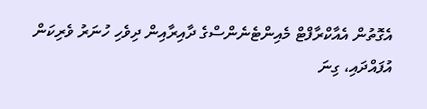އެގޮތުން އެއާކްރާފްޓް މެއިންޓެނެންސްގެ ދާއިރާއިން ދިވެހި ހުނަރު ވެރިކަން އުފައްދައި، ގިނަ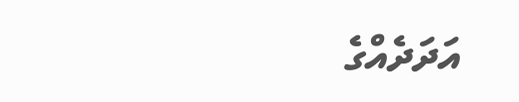އަދަދެއްގެ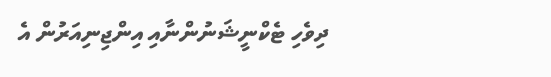ދިވެހި ޓެކްނީޝަނުންނާއި އިންޖިނިއަރުން އެ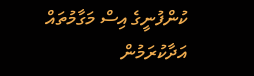ކުންފުނީގެ އިސް މަގާމުތައް އަދާކުރަމުން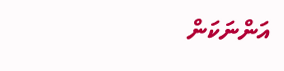އަންނަކަން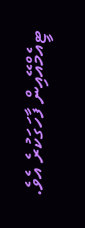ޓީއެމްއޭއިން ފާހަގަކުރެ އެވެ.